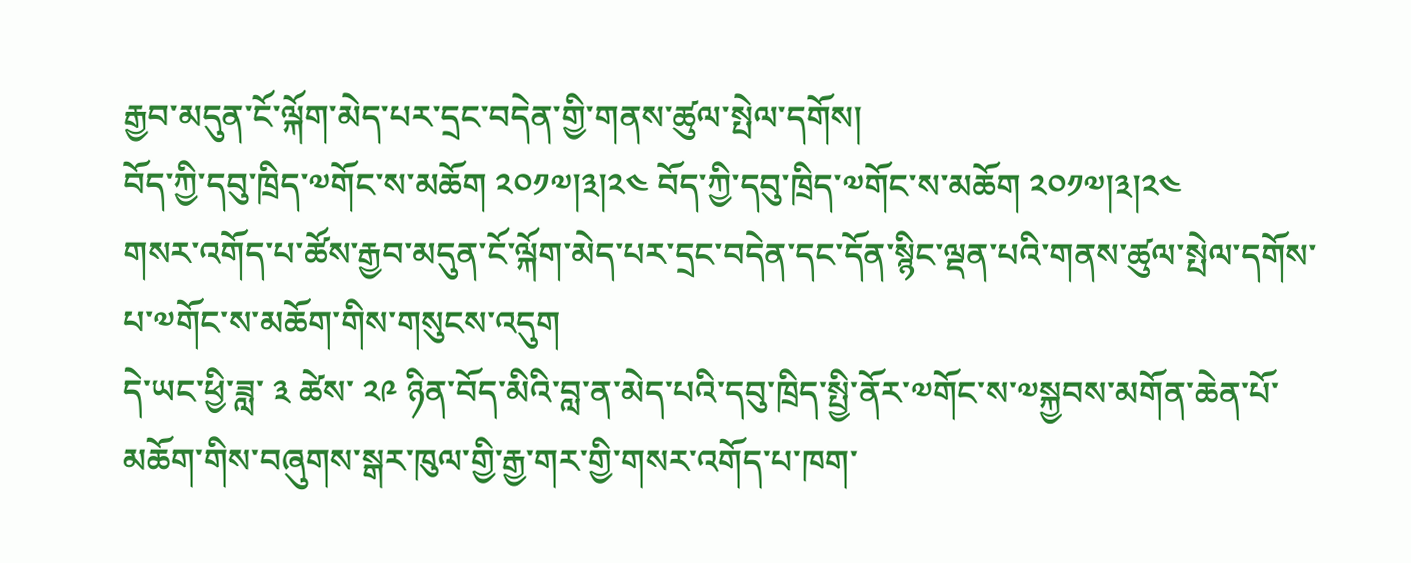རྒྱབ་མདུན་ངོ་ལྐོག་མེད་པར་དྲང་བདེན་གྱི་གནས་ཚུལ་སྤེལ་དགོས།
བོད་ཀྱི་དབུ་ཁྲིད་༧གོང་ས་མཆོག ༢༠༡༧།༣།༢༤ བོད་ཀྱི་དབུ་ཁྲིད་༧གོང་ས་མཆོག ༢༠༡༧།༣།༢༤
གསར་འགོད་པ་ཚོས་རྒྱབ་མདུན་ངོ་ལྐོག་མེད་པར་དྲང་བདེན་དང་དོན་སྙིང་ལྡན་པའི་གནས་ཚུལ་སྤེལ་དགོས་པ་༧གོང་ས་མཆོག་གིས་གསུངས་འདུག
དེ་ཡང་ཕྱི་ཟླ་ ༣ ཚེས་ ༢༩ ཉིན་བོད་མིའི་བླ་ན་མེད་པའི་དབུ་ཁྲིད་སྤྱི་ནོར་༧གོང་ས་༧སྐྱབས་མགོན་ཆེན་པོ་མཆོག་གིས་བཞུགས་སྒར་ཁུལ་གྱི་རྒྱ་གར་གྱི་གསར་འགོད་པ་ཁག་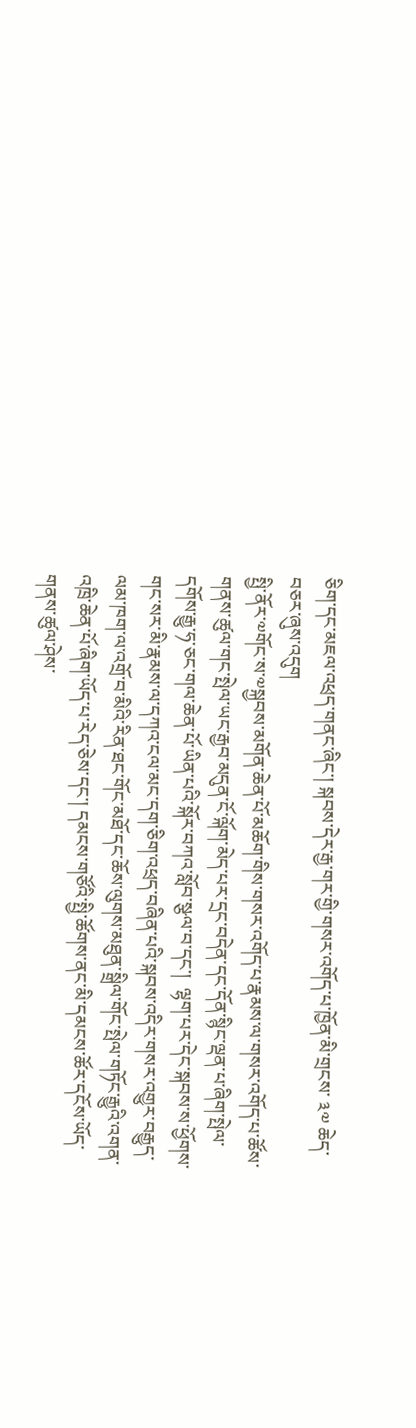ཅིག་དང་མཇལ་འཕྲད་གནང་ཞིང་། སྐབས་དེར་རྒྱ་གར་གྱི་གསར་འགོད་པ་ཁྱོན་མི་གྲངས་ ༣༧ ཆེད་བཅར་ཞུས་འདུག
སྤྱི་ནོར་༧གོང་ས་༧སྐྱབས་མགོན་ཆེན་པོ་མཆོག་གིས་གསར་འགོད་པ་རྣམས་ལ་གསར་འགོད་པ་ཚོས་གནས་ཚུལ་གང་སྤེལ་ཡང་རྒྱབ་མདུན་ངོ་ལྐོག་མེད་པར་དྲང་བདེན་དང་དོན་སྙིང་ལྡན་པ་ཞིག་སྤེལ་དགོས་རྒྱུ་ཧ་ཅང་གལ་ཆེན་པོ་ཡིན་པའི་སྐོར་བཀའ་སློབ་སྩལ་བ་དང་།  ལྷག་པར་དེང་སྐབས་ས་ཕྱོགས་གང་སར་མི་རྣམས་ལ་དཀའ་ངལ་མང་དག་ཅིག་འཕྲད་བཞིན་པའི་སྐབས་འདིར་གསར་འགྱུར་བརྒྱུད་ལམ་ཁག་ལ་འགྲོ་བ་མིའི་རིན་ཐང་གོང་མཐོ་དང་ཆོས་ལུགས་མཐུན་སྒྲིལ་གོང་སྤེལ་གཏོང་རྒྱུའི་འགན་འཁྲི་ཆེན་པོ་ཞིག་ཡོད་པ་རེད་ཅེས་དང་། དམངས་གཙོའི་སྤྱི་ཚོགས་ནང་མི་དམངས་ཚོར་དངོས་ཡོད་གནས་ཚུལ་ཤེས་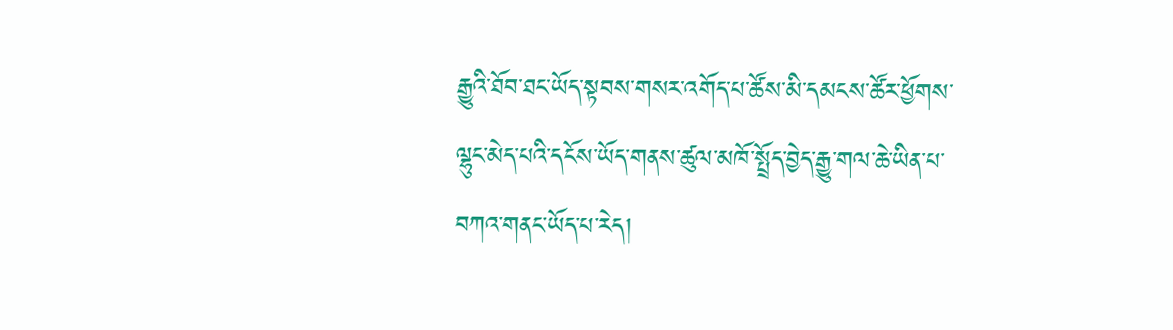རྒྱུའི་ཐོབ་ཐང་ཡོད་སྟབས་གསར་འགོད་པ་ཚོས་མི་དམངས་ཚོར་ཕྱོགས་ལྷུང་མེད་པའི་དངོས་ཡོད་གནས་ཚུལ་མཁོ་སྤྲོད་བྱེད་རྒྱུ་གལ་ཆེ་ཡིན་པ་བཀའ་གནང་ཡོད་པ་རེད།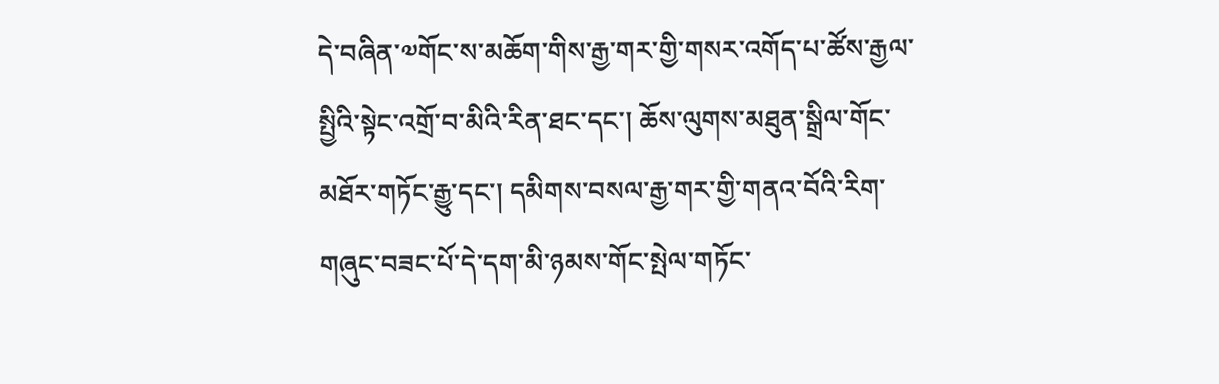དེ་བཞིན་༧གོང་ས་མཆོག་གིས་རྒྱ་གར་གྱི་གསར་འགོད་པ་ཚོས་རྒྱལ་སྤྱིའི་སྟེང་འགྲོ་བ་མིའི་རིན་ཐང་དང་། ཆོས་ལུགས་མཐུན་སྒྲིལ་གོང་མཐོར་གཏོང་རྒྱུ་དང་། དམིགས་བསལ་རྒྱ་གར་གྱི་གནའ་བོའི་རིག་གཞུང་བཟང་པོ་དེ་དག་མི་ཉམས་གོང་སྤེལ་གཏོང་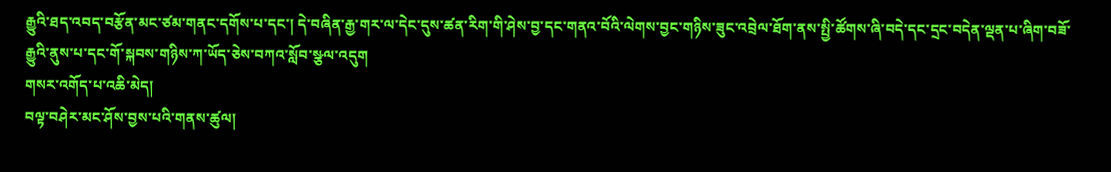རྒྱུའི་ཐད་འབད་བརྩོན་མང་ཙམ་གནང་དགོས་པ་དང་། དེ་བཞིན་རྒྱ་གར་ལ་དེང་དུས་ཚན་རིག་གི་ཤེས་བྱ་དང་གནའ་བོའི་ལེགས་བྱང་གཉིས་ཟུང་འབྲེལ་ཐོག་ནས་སྤྱི་ཚོགས་ཞི་བདེ་དང་དྲང་བདེན་ལྡན་པ་ཞིག་བཟོ་རྒྱུའི་ནུས་པ་དང་གོ་སྐབས་གཉིས་ཀ་ཡོད་ཅེས་བཀའ་སློབ་སྩལ་འདུག
གསར་འགོད་པ་འཆི་མེད།
བལྟ་བཤེར་མང་ཤོས་བྱས་པའི་གནས་ཚུལ།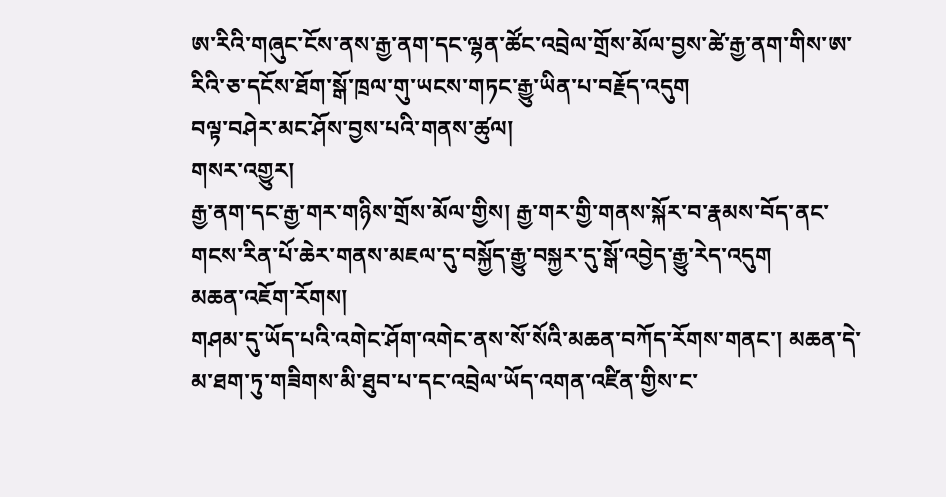ཨ་རིའི་གཞུང་ངོས་ནས་རྒྱ་ནག་དང་ལྷན་ཚོང་འབྲེལ་གྲོས་མོལ་བྱས་ཚེ་རྒྱ་ནག་གིས་ཨ་རིའི་ཅ་དངོས་ཐོག་སྒོ་ཁྲལ་གུ་ཡངས་གཏང་རྒྱུ་ཡིན་པ་བརྗོད་འདུག
བལྟ་བཤེར་མང་ཤོས་བྱས་པའི་གནས་ཚུལ།
གསར་འགྱུར།
རྒྱ་ནག་དང་རྒྱ་གར་གཉིས་གྲོས་མོལ་གྱིས། རྒྱ་གར་གྱི་གནས་སྐོར་བ་རྣམས་བོད་ནང་གངས་རིན་པོ་ཆེར་གནས་མཇལ་དུ་བསྐྱོད་རྒྱུ་བསྐྱར་དུ་སྒོ་འབྱེད་རྒྱུ་རེད་འདུག
མཆན་འཇོག་རོགས།
གཤམ་དུ་ཡོད་པའི་འགེང་ཤོག་འགེང་ནས་སོ་སོའི་མཆན་བཀོད་རོགས་གནང་། མཆན་དེ་མ་ཐག་ཏུ་གཟིགས་མི་ཐུབ་པ་དང་འབྲེལ་ཡོད་འགན་འཛིན་གྱིས་ང་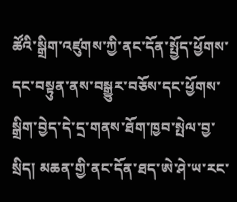ཚོའི་སྒྲིག་འཛུགས་ཀྱི་ནང་དོན་སྤྱོད་ཕྱོགས་དང་བསྟུན་ནས་བསྒྱུར་བཅོས་དང་ཕྱོགས་སྒྲིག་བྱེད་དེ་དྲ་གནས་ཐོག་ཁྱབ་སྤེལ་བྱ་སྲིད། མཆན་གྱི་ནང་དོན་ཐད་ཨེ་ཤེ་ཡ་རང་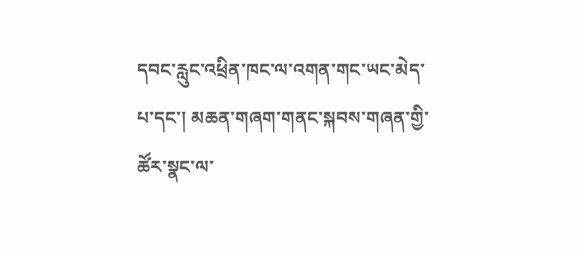དབང་རླུང་འཕྲིན་ཁང་ལ་འགན་གང་ཡང་མེད་པ་དང་། མཆན་གཞག་གནང་སྐབས་གཞན་གྱི་ཚོར་སྣང་ལ་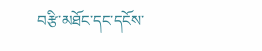བརྩི་མཐོང་དང་དངོས་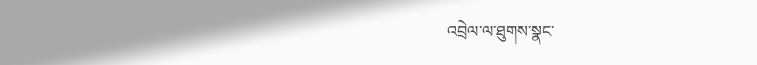འབྲེལ་ལ་ཐུགས་སྣང་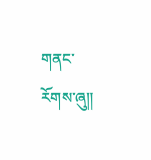གནང་རོགས་ཞུ༎